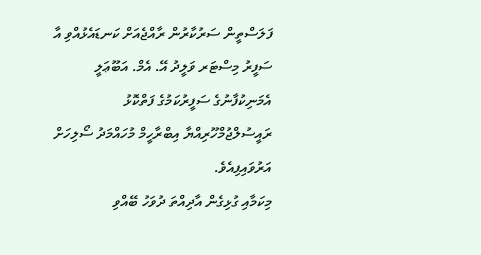ފަލަސްތީން ސަރުކާރުން ރާއްޖެއަށް ކަނޑައެޅުއްވި އާ ސަފީރު މިސްޓަރ ވަލީދު އޭ. އެމް. އަބޫޢަލީ އެމަނިކުފާނުގެ ސަފީރުކަމުގެ ފަތްކޮޅު ރައީސުލްޖުމްހޫރިއްޔާ އިބްރާހީމް މުހައްމަދު ސޯލިހަށް އަރުވައިފިއެވެ.
މިކަމާއި ގުޅިގެން އާދިއްތަ ދުވަހު ބޭއްވި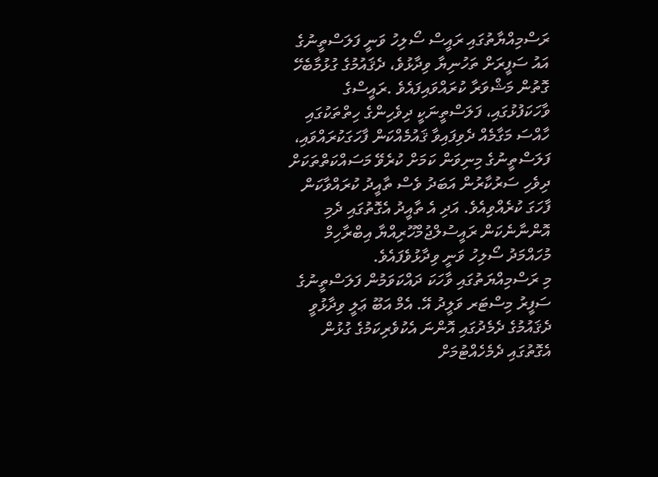ރަސްމިއްޔާތުގައި ރައީސް ސޯލިހު ވަނީ ފަލަސްތީނުގެ އައު ސަފީރަށް ތަހުނިޔާ ވިދާޅުވެ، ދެޤައުމުގެ ގުޅުމާބެހޭ ގޮތުން މަޝްވަރާ ކުރައްވައިފައެވެ .ރައީސްގެ ވާހަކަފުޅުގައި، ފަލަސްތީނަކީ ދިވެހިންގެ ހިތްތަކުގައި ހާއްސަ މަގާމެއް ދެވިފައިވާ ޤައުމެއްކަން ފާހަގަކުރައްވައި، ފަލަސްތީނުގެ މިނިވަން ކަމަށް ކުރެވޭ މަސައްކަތްތަކަށް ދިވެހި ސަރުކާރުން އަބަދު ވެސް ތާއީދު ކުރައްވާކަން ފާހަގަ ކުރެއްވިއެވެ. އަދި އެ ތާއީދު އެގޮތުގައި ދެމި އޮންނާނެކަން ރައީސުލްޖުމްހޫރިއްޔާ އިބްރާހިމް މުހައްމަދު ސޯލިހު ވަނީ ވިދާޅުވެފައެވެ.
މި ރަސްމިއްޔަތުގައި ވާހަކަ ދައްކަވަމުން ފަލަސްތީނުގެ ސަފީރު މިސްޓަރ ވަލީދު އޭ. އެމް އަބޫ ޢަލީ ވިދާޅުވީ ދެޤައުމުގެ ދެމެދުގައި އޮންނަ އެކުވެރިކަމުގެ ގުޅުން އެގޮތުގައި ދެމެހެއްޓުމަށް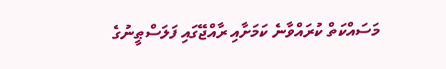މަސައްކަތް ކުރައްވާނެ ކަމަށާއި ރާއްޖޭގައި ފަލަސްޠީނުގެ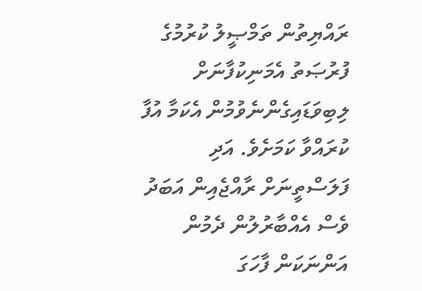ރައްޔިތުން ތަމްޞީލު ކުރުމުގެ ފުރުޞަތު އެމަނިކުފާނަށް ލިބިވަޑައިގެންނެވުމުން އެކަމާ އުފާ ކުރައްވާ ކަމަށެވެ. އަދި ފަލަސްތީނަށް ރާއްޖެއިން އަބަދު ވެސް އެއްބާރުލުން ދެމުން އަންނަކަން ފާހަގަ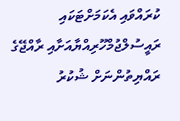ކުރައްވައި އެކަމަށްޓަކައި ރައީސުލްޖުމްހޫރިއްޔާއަށާއި ރާއްޖޭގެ ރައްޔިތުންނަށް ޝުކުރު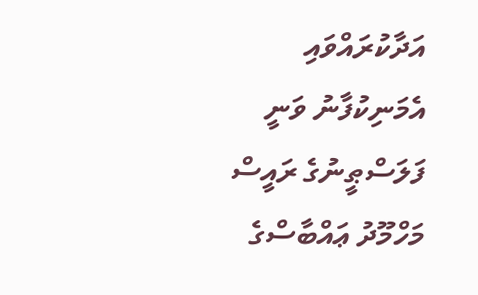އަދާކުރައްވައި އެމަނިކުފާނު ވަނީ ފަލަސްޠީނުގެ ރައީސް މަހްމޫދު ޢައްބާސްގެ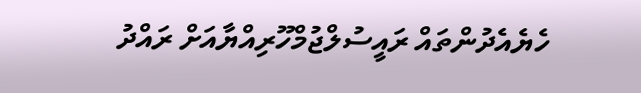ހެޔެއެދުންތައް ރައީސުލްޖުމްހޫރިއްޔާއަށް ރައްދު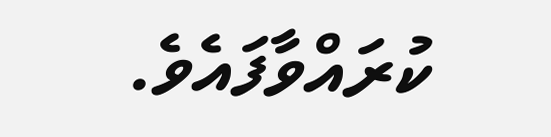ކުރައްވާފައެވެ.